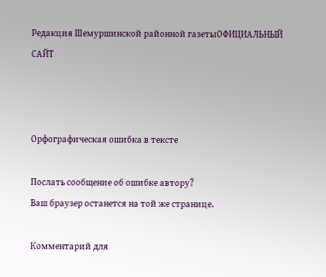Редакция Шемуршинской районной газетыОФИЦИАЛЬНЫЙ САЙТ



Орфографическая ошибка в тексте

Послать сообщение об ошибке автору?
Ваш браузер останется на той же странице.

Комментарий для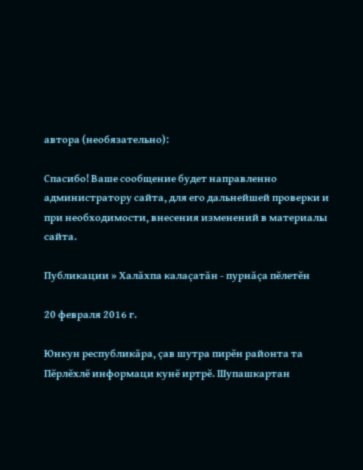автора (необязательно):

Спасибо! Ваше сообщение будет направленно администратору сайта, для его дальнейшей проверки и при необходимости, внесения изменений в материалы сайта.

Публикации » Халăхпа калаçатăн - пурнăçа пĕлетĕн

20 февраля 2016 г.

Юнкун республикăра, çав шутра пирĕн районта та Пĕрлĕхлĕ информаци кунĕ иртрĕ. Шупашкартан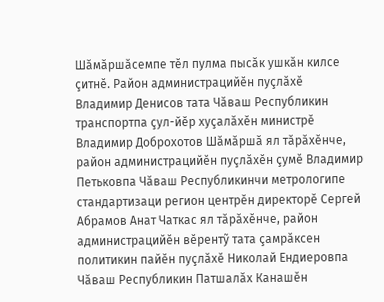Шăмăршăсемпе тĕл пулма пысăк ушкăн килсе çитнĕ. Район администрацийĕн пуçлăхĕ Владимир Денисов тата Чăваш Республикин транспортпа çул-йĕр хуçалăхĕн министрĕ Владимир Доброхотов Шăмăршă ял тăрăхĕнче, район администрацийĕн пуçлăхĕн çумĕ Владимир Петьковпа Чăваш Республикинчи метрологипе стандартизаци регион центрĕн директорĕ Сергей Абрамов Анат Чаткас ял тăрăхĕнче, район администрацийĕн вĕрентỹ тата çамрăксен политикин пайĕн пуçлăхĕ Николай Ендиеровпа Чăваш Республикин Патшалăх Канашĕн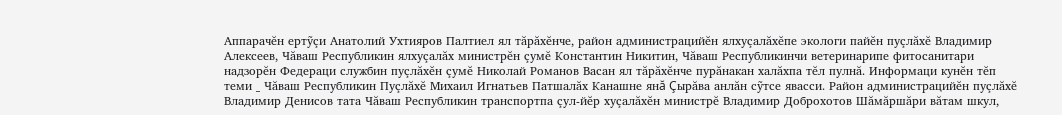Аппарачĕн ертỹçи Анатолий Ухтияров Палтиел ял тăрăхĕнче, район администрацийĕн ялхуçалăхĕпе экологи пайĕн пуçлăхĕ Владимир Алексеев, Чăваш Республикин ялхуçалăх министрĕн çумĕ Константин Никитин, Чăваш Республикинчи ветеринарипе фитосанитари надзорĕн Федераци службин пуçлăхĕн çумĕ Николай Романов Васан ял тăрăхĕнче пурăнакан халăхпа тĕл пулнă. Информаци кунĕн тĕп теми _ Чăваш Республикин Пуçлăхĕ Михаил Игнатьев Патшалăх Канашне янă Çырăва анлăн сỹтсе явасси. Район администрацийĕн пуçлăхĕ Владимир Денисов тата Чăваш Республикин транспортпа çул-йĕр хуçалăхĕн министрĕ Владимир Доброхотов Шăмăршăри вăтам шкул,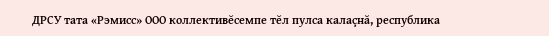ДРСУ тата «Рэмисс» ООО коллективĕсемпе тĕл пулса калаçнă, республика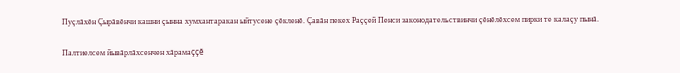Пуçлăхĕн Çырăвĕнчи кашни çынна хумхантаракан ыйтусене çĕкленĕ. Çавăн пекех Раççей Пенси законодательствинчи çĕнĕлĕхсем пирки те калаçу пынă.

Палтиелсем йывăрлăхсенчен хăрамаççĕ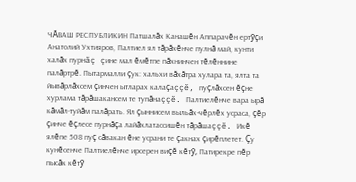ЧĂВАШ РЕСПУБЛИКИН Патшалăх Канашĕн Аппарачĕн ертỹçи Анатолий Ухтияров, Палтиел ял тăрăхĕнче пулнă май, кунти халăх пурнăç çине мал ĕмĕтпе пăхнинчен тĕлĕннине палăртрĕ. Пытармалли çук: хальхи вăхăтра хулара та, ялта та йывăрлăхсем çинчен ытларах калаçаççĕ, пуçлăхсен ĕçне хурлама тăрăшакансем те тупăнаççĕ. Палтиелĕнче вара ырă кăмăл-туйăм палăрать. Ял çыннисем выльăх-чĕрлĕх усраса, çĕр çинче ĕçлесе пурнăçа лайăхлатассишĕн тăрăшаççĕ. Икĕ ялĕпе 508 пуç сăвакан ĕне усрани те çакнах çирĕплетет. Çу кунĕсенче Палтиелĕнче ирсерен виçĕ кĕтỹ, Патирекре пĕр пысăк кĕтỹ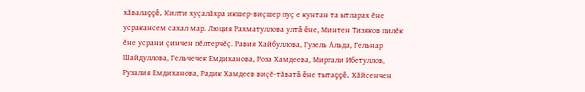хăвалаççĕ. Килти хуçалăхра икшер-виçшер пуç е кунтан та ытларах ĕне усракансем сахал мар. Люция Рахматуллова ултă ĕне, Минтен Тизяков пилĕк ĕне усрани çинчен пĕлтерчĕç. Равия Хайбуллова, Гузель Альда, Гельнар Шайдуллова, Гельчечек Емдиханова, Роза Хамдеева, Миргали Ибетуллов, Рузалия Емдиханова, Радик Хамдеев виçĕ-тăватă ĕне тытаççĕ. Хăйсенчен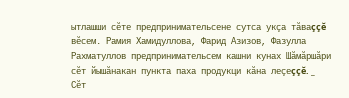ытлашши сĕте предпринимательсене сутса укçа тăваççĕ вĕсем. Рамия Хамидуллова, Фарид Азизов, Фазулла Рахматуллов предпринимательсем кашни кунах Шăмăршăри сĕт йышăнакан пункта паха продукци кăна леçеççĕ. _ Сĕт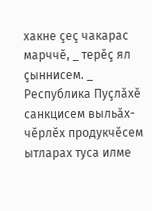хакне çеç чакарас марччĕ, _ терĕç ял çыннисем. _ Республика Пуçлăхĕ санкцисем выльăх-чĕрлĕх продукчĕсем ытларах туса илме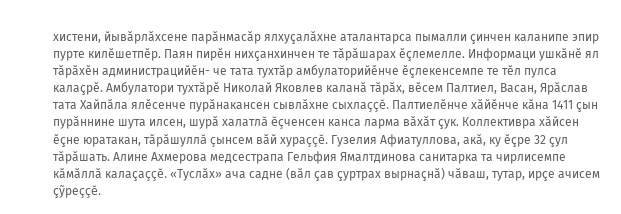хистени, йывăрлăхсене парăнмасăр ялхуçалăхне аталантарса пымалли çинчен каланипе эпир пурте килĕшетпĕр. Паян пирĕн нихçанхинчен те тăрăшарах ĕçлемелле. Информаци ушкăнĕ ял тăрăхĕн администрацийĕн- че тата тухтăр амбулаторийĕнче ĕçлекенсемпе те тĕл пулса калаçрĕ. Амбулатори тухтăрĕ Николай Яковлев каланă тăрăх, вĕсем Палтиел, Васан, Ярăслав тата Хайпăла ялĕсенче пурăнакансен сывлăхне сыхлаççĕ. Палтиелĕнче хăйĕнче кăна 1411 çын пурăннине шута илсен, шурă халатлă ĕçченсен канса ларма вăхăт çук. Коллективра хăйсен ĕçне юратакан, тăрăшуллă çынсем вăй хураççĕ. Гузелия Афиатуллова, акă, ку ĕçре 32 çул тăрăшать. Алине Ахмерова медсестрапа Гельфия Ямалтдинова санитарка та чирлисемпе кăмăллă калаçаççĕ. «Туслăх» ача садне (вăл çав çуртрах вырнаçнă) чăваш, тутар, ирçе ачисем çỹреççĕ.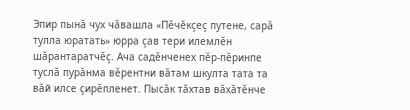Эпир пынă чух чăвашла «Пĕчĕкçеç путене, сарă тулла юратать» юрра çав тери илемлĕн шăрантаратчĕç. Ача садĕнченех пĕр-пĕринпе туслă пурăнма вĕрентни вăтам шкулта тата та вăй илсе çирĕпленет. Пысăк тăхтав вăхăтĕнче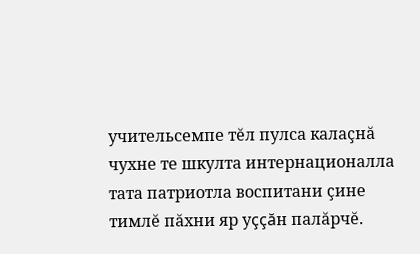учительсемпе тĕл пулса калаçнă чухне те шкулта интернационалла тата патриотла воспитани çине тимлĕ пăхни яр уççăн палăрчĕ.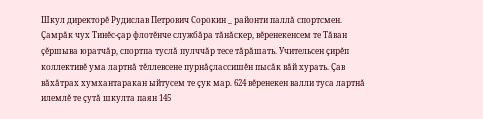Шкул директорĕ Рудислав Петрович Сорокин _ районти паллă спортсмен. Çамрăк чух Тинĕс-çар флотĕнче службăра тăнăскер, вĕренекенсем те Тăван çĕршыва юратчăр, спортпа туслă пулччăр тесе тăрăшать. Учительсен çирĕп коллективĕ ума лартнă тĕллевсене пурнăçлассишĕн пысăк вăй хурать. Çав вăхăтрах хумхантаракан ыйтусем те çук мар. 624 вĕренекен валли туса лартнă илемлĕ те çутă шкулта паян 145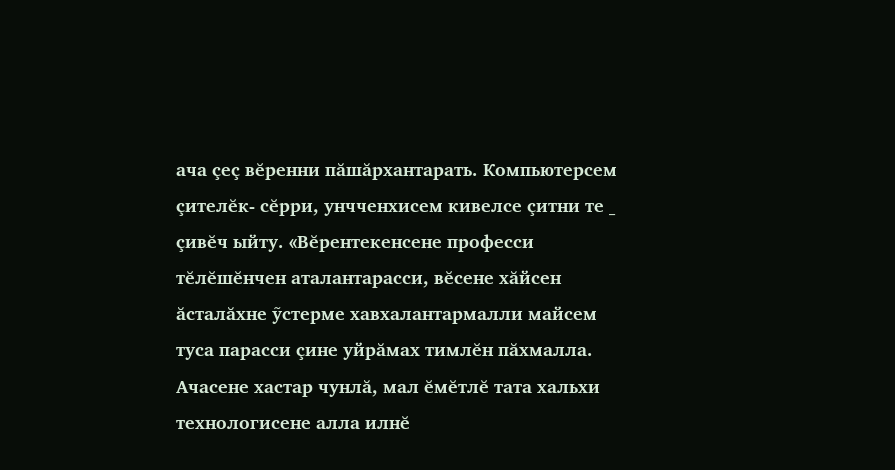ача çеç вĕренни пăшăрхантарать. Компьютерсем çителĕк- сĕрри, унчченхисем кивелсе çитни те _ çивĕч ыйту. «Вĕрентекенсене професси тĕлĕшĕнчен аталантарасси, вĕсене хăйсен ăсталăхне ỹстерме хавхалантармалли майсем туса парасси çине уйрăмах тимлĕн пăхмалла. Ачасене хастар чунлă, мал ĕмĕтлĕ тата хальхи технологисене алла илнĕ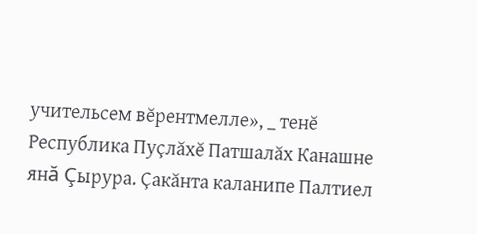учительсем вĕрентмелле», _ тенĕ Республика Пуçлăхĕ Патшалăх Канашне янă Çырура. Çакăнта каланипе Палтиел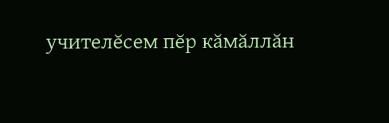учителĕсем пĕр кăмăллăн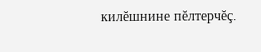килĕшнине пĕлтерчĕç.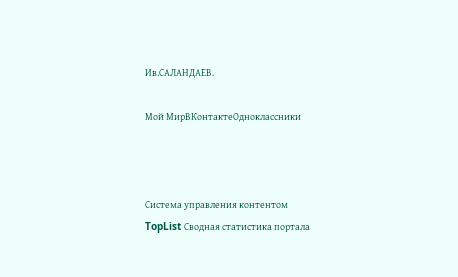Ив.САЛАНДАЕВ.

Мой МирВКонтактеОдноклассники



Система управления контентом
TopList Сводная статистика портала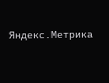Яндекс.Метрика